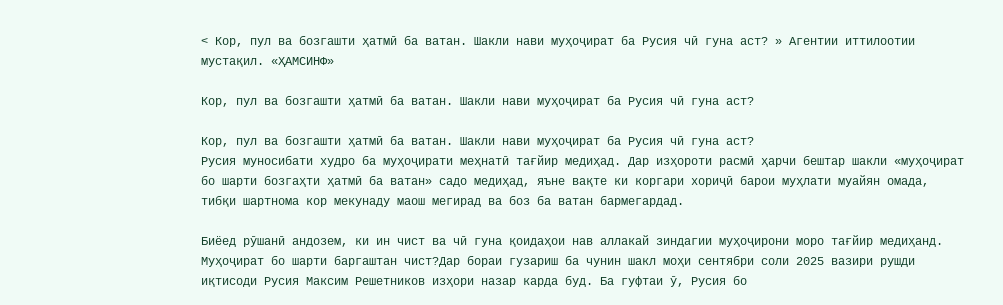< Кор, пул ва бозгашти ҳатмӣ ба ватан. Шакли нави муҳоҷират ба Русия чӣ гуна аст? » Агентии иттилоотии мустақил. «ҲАМСИНФ»

Кор, пул ва бозгашти ҳатмӣ ба ватан. Шакли нави муҳоҷират ба Русия чӣ гуна аст?

Кор, пул ва бозгашти ҳатмӣ ба ватан. Шакли нави муҳоҷират ба Русия чӣ гуна аст?
Русия муносибати худро ба муҳоҷирати меҳнатӣ тағйир медиҳад. Дар изҳороти расмӣ ҳарчи бештар шакли «муҳоҷират бо шарти бозгаҳти ҳатмӣ ба ватан» садо медиҳад, яъне вақте ки коргари хориҷӣ барои муҳлати муайян омада, тибқи шартнома кор мекунаду маош мегирад ва боз ба ватан бармегардад.

Биёед рӯшанӣ андозем, ки ин чист ва чӣ гуна қоидаҳои нав аллакай зиндагии муҳоҷирони моро тағйир медиҳанд.
Муҳоҷират бо шарти баргаштан чист?Дар бораи гузариш ба чунин шакл моҳи сентябри соли 2025 вазири рушди иқтисоди Русия Максим Решетников изҳори назар карда буд. Ба гуфтаи ӯ, Русия бо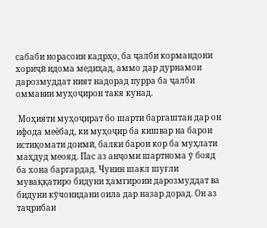сабаби норасоии кадрҳо, ба ҷалби кормандони хориҷӣ идома медиҳад, аммо дар дурнамои дарозмуддат ният надорад пурра ба ҷалби оммавии муҳоҷирон такя кунад.

 Моҳияти муҳоҷират бо шарти баргаштан дар он ифода меёбад, ки муҳоҷир ба кишвар на барои истиқомати доимӣ, балки барои кор ба муҳлати маҳдуд меояд. Пас аз анҷоми шартнома ӯ бояд ба хона баргардад. Чунин шакл шуғли муваққатиро бидуни ҳамгироии дарозмуддат ва бидуни кӯчонидани оила дар назар дорад. Он аз таҷрибаи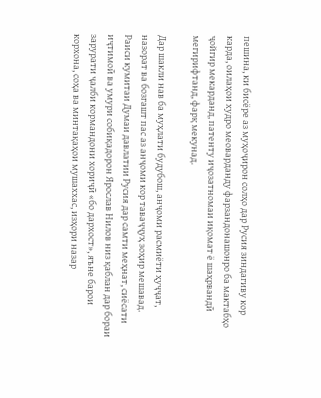пешина, ки бисёре аз муҳоҷирон солҳо дар Русия зиндагиву кор карда, оилаҳои худро меоварданду фарзандонашонро ба мактабҳо ҷойгир мекарданд, патенту иҷозатномаи иқомат ё шаҳрвандӣ мегирифтанд, фарқ мекунад.

Дар шакли нав ба муҳлати будубош, анҷоми расмиёти ҳуҷҷат, назорат ва бозгашт пас аз анҷоми кор таваҷҷуҳ зоҳир мешавад.
Раиси кумитаи Думаи давлатии Русия дар самти меҳнат, сиёсати иҷтимоӣ ва умури собиқадорон Ярослав Нилов низ қаблан дар бораи зарурати ҷалби кормандони хориҷӣ «бо дархост», яъне барои корхона, соҳа ва минтақаҳои мушаххас, изҳори назар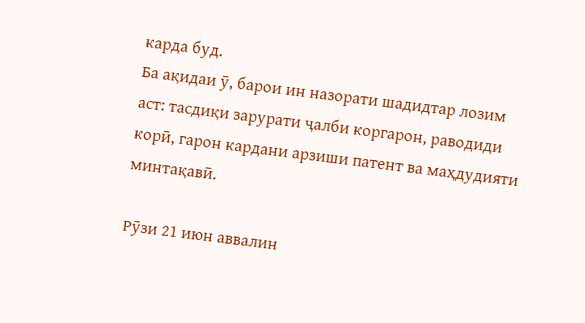карда буд.
Ба ақидаи ӯ, барои ин назорати шадидтар лозим аст: тасдиқи зарурати ҷалби коргарон, раводиди корӣ, гарон кардани арзиши патент ва маҳдудияти минтақавӣ.

Рӯзи 21 июн аввалин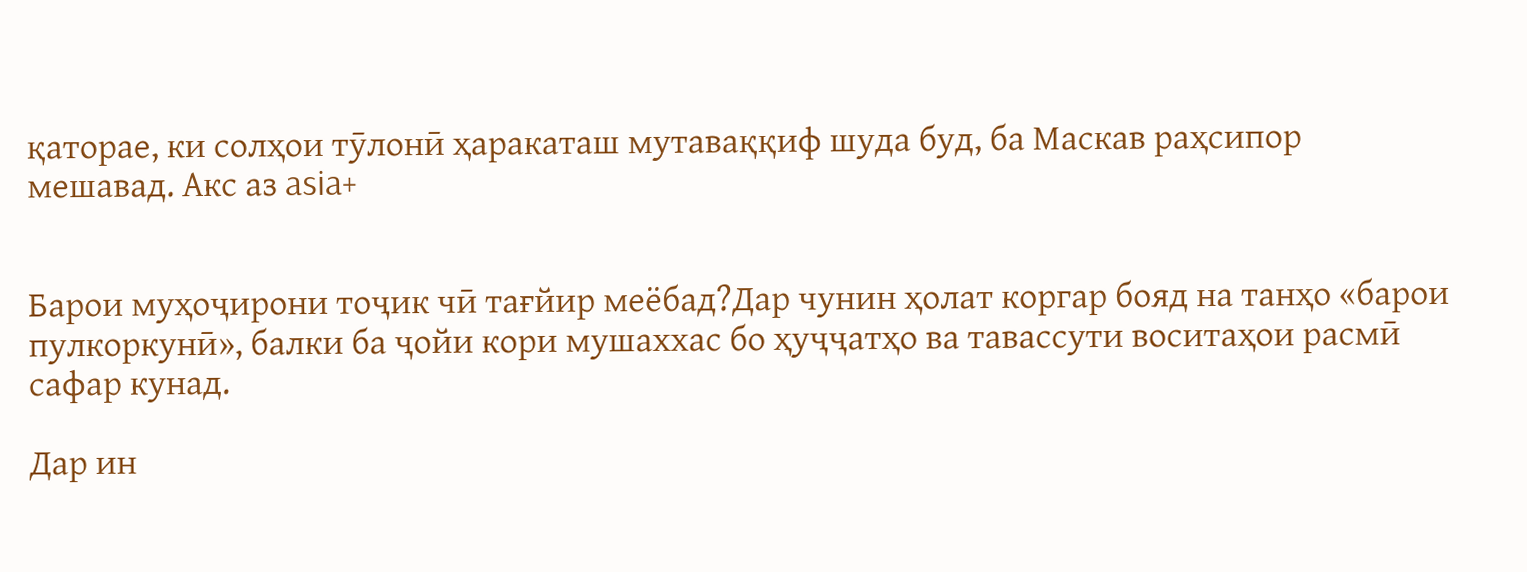қаторае, ки солҳои тӯлонӣ ҳаракаташ мутаваққиф шуда буд, ба Маскав раҳсипор мешавад. Акс аз asia+


Барои муҳоҷирони тоҷик чӣ тағйир меёбад?Дар чунин ҳолат коргар бояд на танҳо «барои пулкоркунӣ», балки ба ҷойи кори мушаххас бо ҳуҷҷатҳо ва тавассути воситаҳои расмӣ сафар кунад.

Дар ин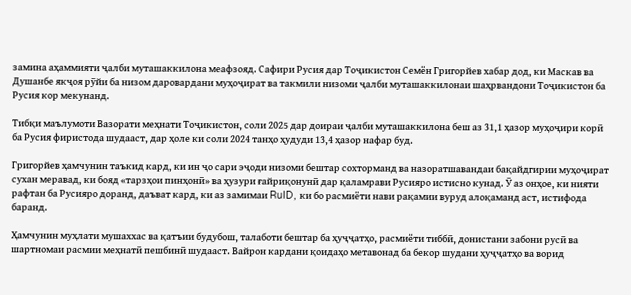замина аҳаммияти ҷалби муташаккилона меафзояд. Сафири Русия дар Тоҷикистон Семён Григорйев хабар дод, ки Маскав ва Душанбе якҷоя рӯйи ба низом даровардани муҳоҷират ва такмили низоми ҷалби муташаккилонаи шаҳрвандони Тоҷикистон ба Русия кор мекунанд.

Тибқи маълумоти Вазорати меҳнати Тоҷикистон, соли 2025 дар доираи ҷалби муташаккилона беш аз 31,1 ҳазор муҳоҷири корӣ ба Русия фиристода шудааст, дар ҳоле ки соли 2024 танҳо ҳудуди 13,4 ҳазор нафар буд.

Григорйев ҳамчунин таъкид кард, ки ин ҷо сари эҷоди низоми бештар сохторманд ва назоратшавандаи бақайдгирии муҳоҷират сухан меравад, ки бояд «тарзҳои пинҳонӣ» ва ҳузури ғайриқонунӣ дар қаламрави Русияро истисно кунад. Ӯ аз онҳое, ки нияти рафтан ба Русияро доранд, даъват кард, ки аз замимаи RuID, ки бо расмиёти нави рақамии вуруд алоқаманд аст, истифода баранд.

Ҳамчунин муҳлати мушаххас ва қатъии будубош, талаботи бештар ба ҳуҷҷатҳо, расмиёти тиббӣ, донистани забони русӣ ва шартномаи расмии меҳнатӣ пешбинӣ шудааст. Вайрон кардани қоидаҳо метавонад ба бекор шудани ҳуҷҷатҳо ва ворид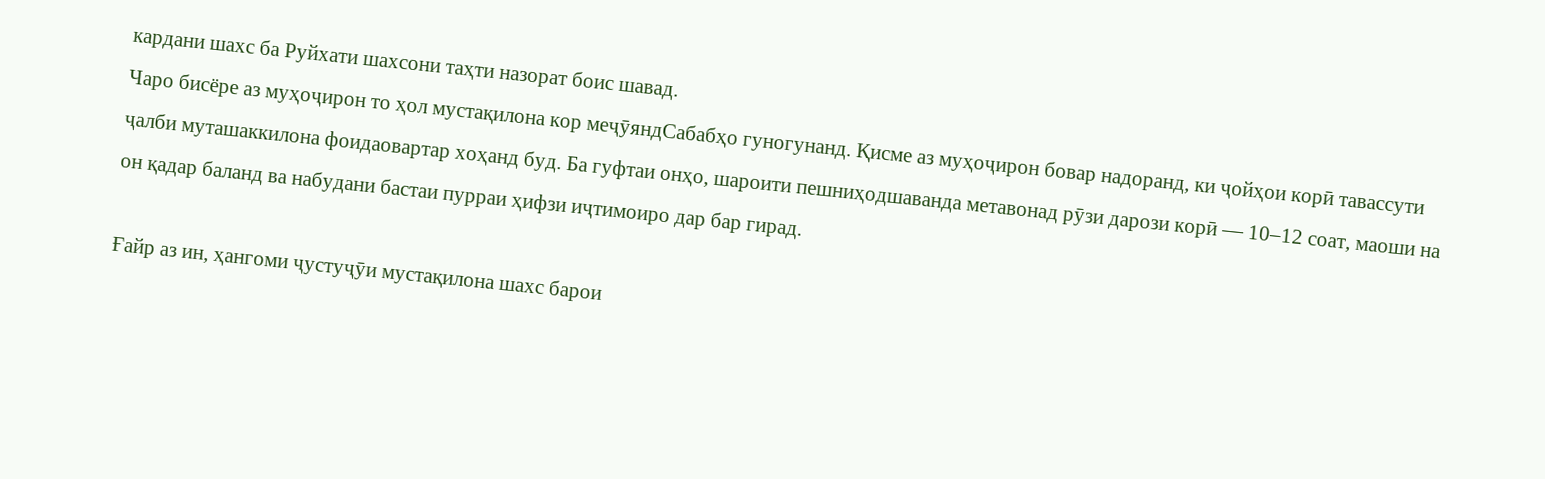кардани шахс ба Руйхати шахсони таҳти назорат боис шавад.
Чаро бисёре аз муҳоҷирон то ҳол мустақилона кор меҷӯяндСабабҳо гуногунанд. Қисме аз муҳоҷирон бовар надоранд, ки ҷойҳои корӣ тавассути ҷалби муташаккилона фоидаовартар хоҳанд буд. Ба гуфтаи онҳо, шароити пешниҳодшаванда метавонад рӯзи дарози корӣ — 10–12 соат, маоши на он қадар баланд ва набудани бастаи пурраи ҳифзи иҷтимоиро дар бар гирад.

Ғайр аз ин, ҳангоми ҷустуҷӯи мустақилона шахс барои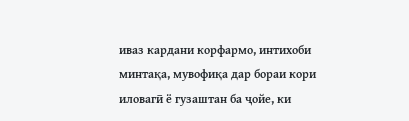иваз кардани корфармо, интихоби минтақа, мувофиқа дар бораи кори иловагӣ ё гузаштан ба ҷойе, ки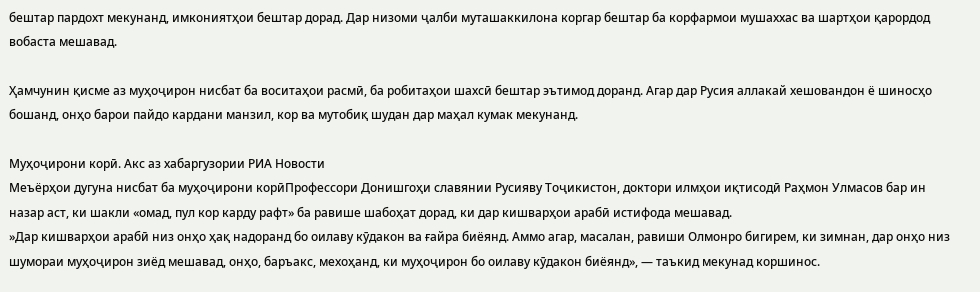бештар пардохт мекунанд, имкониятҳои бештар дорад. Дар низоми ҷалби муташаккилона коргар бештар ба корфармои мушаххас ва шартҳои қарордод вобаста мешавад.

Ҳамчунин қисме аз муҳоҷирон нисбат ба воситаҳои расмӣ, ба робитаҳои шахсӣ бештар эътимод доранд. Агар дар Русия аллакай хешовандон ё шиносҳо бошанд, онҳо барои пайдо кардани манзил, кор ва мутобиқ шудан дар маҳал кумак мекунанд.

Муҳоҷирони корӣ. Акс аз хабаргузории РИА Новости
Меъёрҳои дугуна нисбат ба муҳоҷирони корӣПрофессори Донишгоҳи славянии Русияву Тоҷикистон, доктори илмҳои иқтисодӣ Раҳмон Улмасов бар ин назар аст, ки шакли «омад, пул кор карду рафт» ба равише шабоҳат дорад, ки дар кишварҳои арабӣ истифода мешавад.
»Дар кишварҳои арабӣ низ онҳо ҳақ надоранд бо оилаву кӯдакон ва ғайра биёянд. Аммо агар, масалан, равиши Олмонро бигирем, ки зимнан, дар онҳо низ шумораи муҳоҷирон зиёд мешавад, онҳо, баръакс, мехоҳанд, ки муҳоҷирон бо оилаву кӯдакон биёянд», — таъкид мекунад коршинос.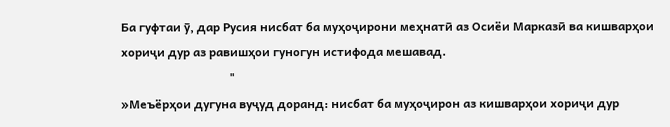Ба гуфтаи ӯ, дар Русия нисбат ба муҳоҷирони меҳнатӣ аз Осиёи Марказӣ ва кишварҳои хориҷи дур аз равишҳои гуногун истифода мешавад.
                                    "
»Меъёрҳои дугуна вуҷуд доранд: нисбат ба муҳоҷирон аз кишварҳои хориҷи дур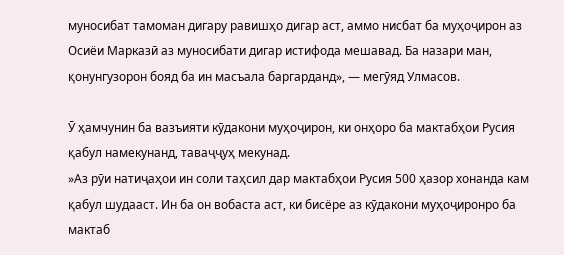муносибат тамоман дигару равишҳо дигар аст, аммо нисбат ба муҳоҷирон аз Осиёи Марказӣ аз муносибати дигар истифода мешавад. Ба назари ман, қонунгузорон бояд ба ин масъала баргарданд», — мегӯяд Улмасов.

Ӯ ҳамчунин ба вазъияти кӯдакони муҳоҷирон, ки онҳоро ба мактабҳои Русия қабул намекунанд, таваҷҷуҳ мекунад.
»Аз рӯи натиҷаҳои ин соли таҳсил дар мактабҳои Русия 500 ҳазор хонанда кам қабул шудааст. Ин ба он вобаста аст, ки бисёре аз кӯдакони муҳоҷиронро ба мактаб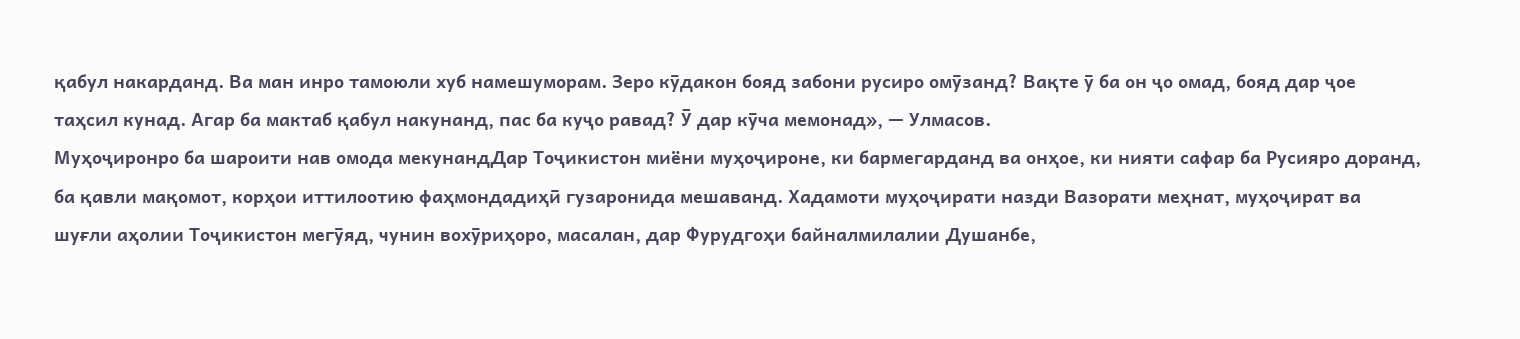қабул накарданд. Ва ман инро тамоюли хуб намешуморам. Зеро кӯдакон бояд забони русиро омӯзанд? Вақте ӯ ба он ҷо омад, бояд дар ҷое таҳсил кунад. Агар ба мактаб қабул накунанд, пас ба куҷо равад? Ӯ дар кӯча мемонад», — Улмасов.
Муҳоҷиронро ба шароити нав омода мекунандДар Тоҷикистон миёни муҳоҷироне, ки бармегарданд ва онҳое, ки нияти сафар ба Русияро доранд, ба қавли мақомот, корҳои иттилоотию фаҳмондадиҳӣ гузаронида мешаванд. Хадамоти муҳоҷирати назди Вазорати меҳнат, муҳоҷират ва шуғли аҳолии Тоҷикистон мегӯяд, чунин вохӯриҳоро, масалан, дар Фурудгоҳи байналмилалии Душанбе,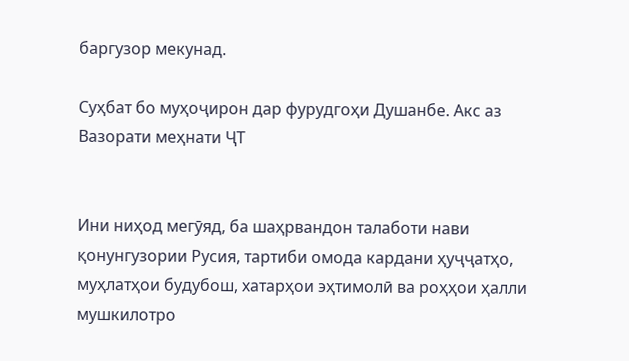баргузор мекунад.

Суҳбат бо муҳоҷирон дар фурудгоҳи Душанбе. Акс аз Вазорати меҳнати ҶТ


Ини ниҳод мегӯяд, ба шаҳрвандон талаботи нави қонунгузории Русия, тартиби омода кардани ҳуҷҷатҳо, муҳлатҳои будубош, хатарҳои эҳтимолӣ ва роҳҳои ҳалли мушкилотро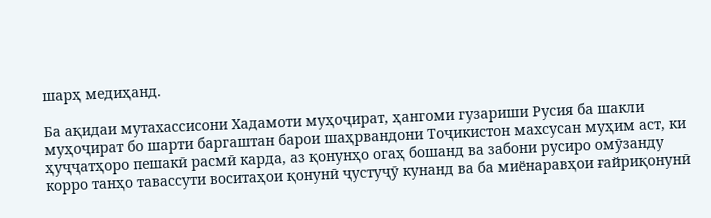шарҳ медиҳанд.

Ба ақидаи мутахассисони Хадамоти муҳоҷират, ҳангоми гузариши Русия ба шакли муҳоҷират бо шарти баргаштан барои шаҳрвандони Тоҷикистон махсусан муҳим аст, ки ҳуҷҷатҳоро пешакӣ расмӣ карда, аз қонунҳо огаҳ бошанд ва забони русиро омӯзанду корро танҳо тавассути воситаҳои қонунӣ ҷустуҷӯ кунанд ва ба миёнаравҳои ғайриқонунӣ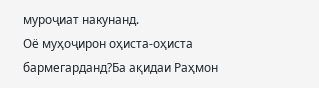муроҷиат накунанд.
Оё муҳоҷирон оҳиста-оҳиста бармегарданд?Ба ақидаи Раҳмон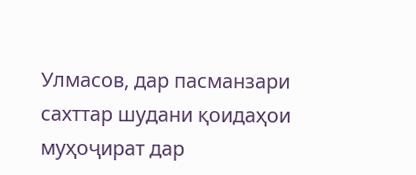Улмасов, дар пасманзари сахттар шудани қоидаҳои муҳоҷират дар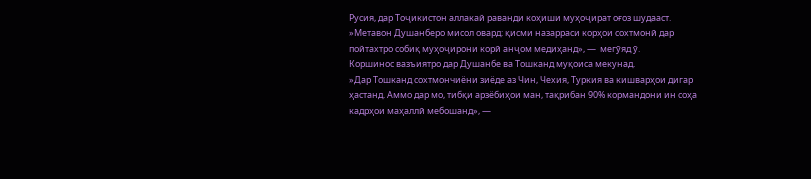Русия, дар Тоҷикистон аллакай раванди коҳиши муҳоҷират оғоз шудааст.
»Метавон Душанберо мисол овард: қисми назарраси корҳои сохтмонӣ дар пойтахтро собиқ муҳоҷирони корӣ анҷом медиҳанд», —  мегӯяд ӯ.
Коршинос вазъиятро дар Душанбе ва Тошканд муқоиса мекунад.
»Дар Тошканд сохтмончиёни зиёде аз Чин, Чехия, Туркия ва кишварҳои дигар ҳастанд. Аммо дар мо, тибқи арзёбиҳои ман, тақрибан 90% кормандони ин соҳа кадрҳои маҳаллӣ мебошанд», —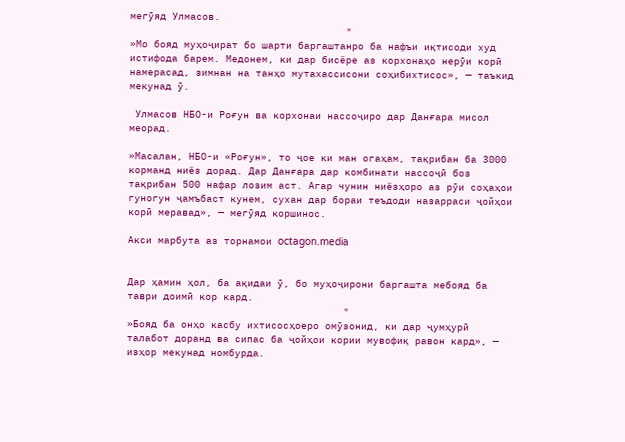мегӯяд Улмасов.
                                    "
»Мо бояд муҳоҷират бо шарти баргаштанро ба нафъи иқтисоди худ истифода барем. Медонем, ки дар бисёре аз корхонаҳо нерӯи корӣ намерасад, зимнан на танҳо мутахассисони соҳибихтисос», — таъкид мекунад ӯ.

 Улмасов НБО-и Роғун ва корхонаи нассоҷиро дар Данғара мисол меорад.

»Масалан, НБО-и «Роғун», то ҷое ки ман огаҳам, тақрибан ба 3000 корманд ниёз дорад. Дар Данғара дар комбинати нассоҷӣ боз тақрибан 500 нафар лозим аст. Агар чунин ниёзҳоро аз рӯи соҳаҳои гуногун ҷамъбаст кунем, сухан дар бораи теъдоди назарраси ҷойҳои корӣ меравад», — мегӯяд коршинос.

Акси марбута аз торнамои octagon.media


Дар ҳамин ҳол, ба ақидаи ӯ, бо муҳоҷирони баргашта мебояд ба таври доимӣ кор кард.
                                    "
»Бояд ба онҳо касбу ихтисосҳоеро омӯзонид, ки дар ҷумҳурӣ талабот доранд ва сипас ба ҷойҳои кории мувофиқ равон кард», — изҳор мекунад номбурда.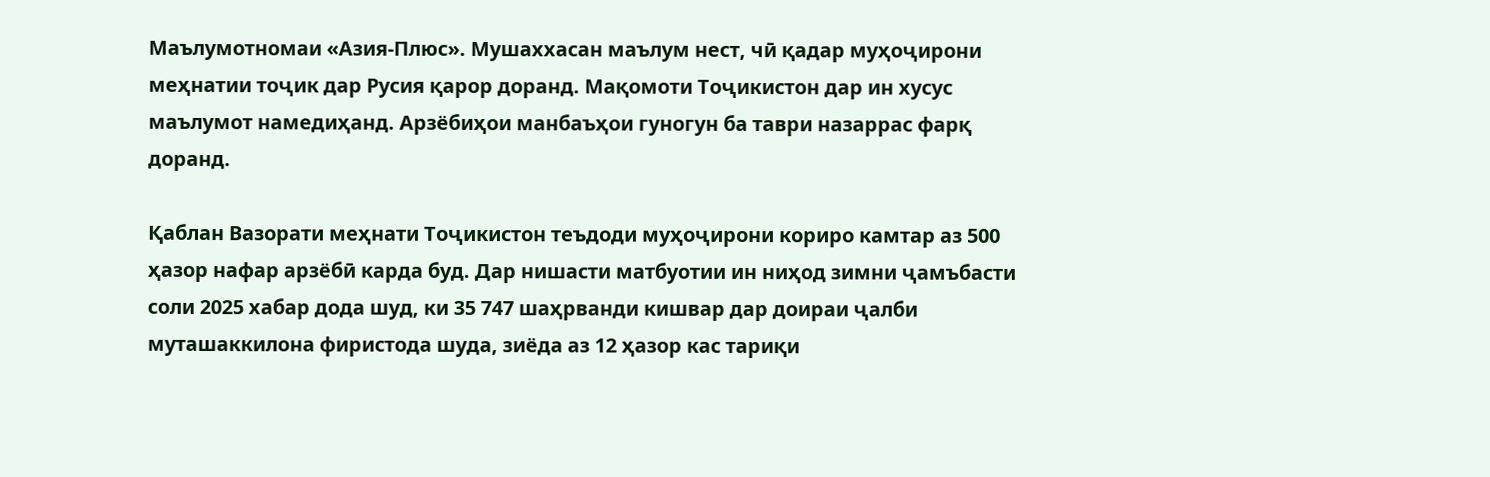Маълумотномаи «Азия-Плюс». Мушаххасан маълум нест, чӣ қадар муҳоҷирони меҳнатии тоҷик дар Русия қарор доранд. Мақомоти Тоҷикистон дар ин хусус маълумот намедиҳанд. Арзёбиҳои манбаъҳои гуногун ба таври назаррас фарқ доранд.

Қаблан Вазорати меҳнати Тоҷикистон теъдоди муҳоҷирони кориро камтар аз 500 ҳазор нафар арзёбӣ карда буд. Дар нишасти матбуотии ин ниҳод зимни ҷамъбасти соли 2025 хабар дода шуд, ки 35 747 шаҳрванди кишвар дар доираи ҷалби муташаккилона фиристода шуда, зиёда аз 12 ҳазор кас тариқи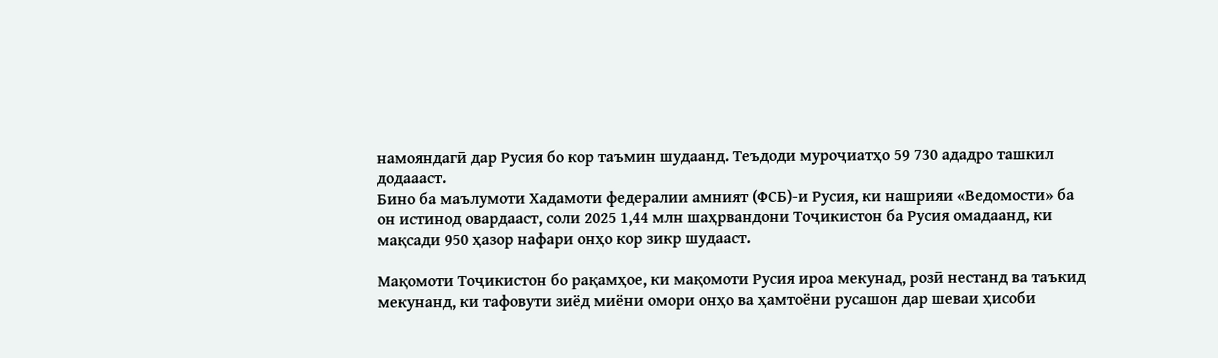намояндагӣ дар Русия бо кор таъмин шудаанд. Теъдоди муроҷиатҳо 59 730 ададро ташкил додаааст.
Бино ба маълумоти Хадамоти федералии амният (ФСБ)-и Русия, ки нашрияи «Ведомости» ба он истинод овардааст, соли 2025 1,44 млн шаҳрвандони Тоҷикистон ба Русия омадаанд, ки мақсади 950 ҳазор нафари онҳо кор зикр шудааст.

Мақомоти Тоҷикистон бо рақамҳое, ки мақомоти Русия ироа мекунад, розӣ нестанд ва таъкид мекунанд, ки тафовути зиёд миёни омори онҳо ва ҳамтоёни русашон дар шеваи ҳисоби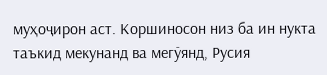муҳоҷирон аст. Коршиносон низ ба ин нукта таъкид мекунанд ва мегӯянд, Русия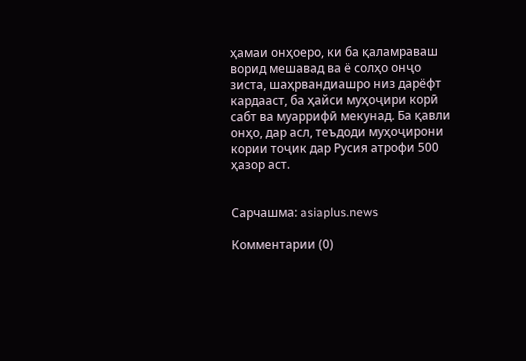ҳамаи онҳоеро, ки ба қаламраваш ворид мешавад ва ё солҳо онҷо зиста, шаҳрвандиашро низ дарёфт кардааст, ба ҳайси муҳоҷири корӣ сабт ва муаррифӣ мекунад. Ба қавли онҳо, дар асл, теъдоди муҳоҷирони кории тоҷик дар Русия атрофи 500 ҳазор аст.


Сарчашма: asiaplus.news

Комментарии (0)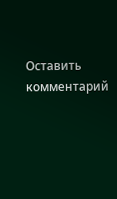Оставить комментарий